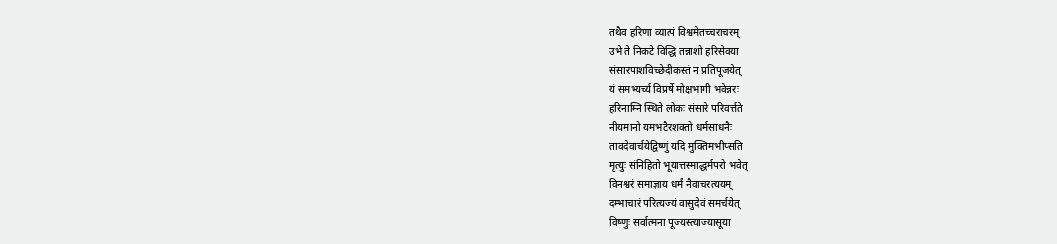तथैव हरिणा व्यात्पं विश्वमेतच्चराचरम्
उभे ते निकटे विद्धि तन्नाशो हरिसेवया
संसारपाशविच्छेदीकस्तं न प्रतिपूजयेत्
यं समभ्यर्च्य विप्रर्षे मोक्षभागी भवेन्नरः
हरिनाम्नि स्थिते लोकः संसारे परिवर्त्तते
नीयमानो यमभटैरशक्तो धर्मसाधनैः
तावदेवार्चयेद्विष्णुं यदि मुक्तिमभीप्सति
मृत्युः संनिहितो भूयात्तस्माद्धर्मपरो भवेत्
विनश्वरं समाज्ञाय धर्मं नैवाचरत्ययम्
दम्भाचारं परित्यज्यं वासुदेवं समर्चयेत्
विष्णुः सर्वात्मना पूज्यस्त्याज्यासूया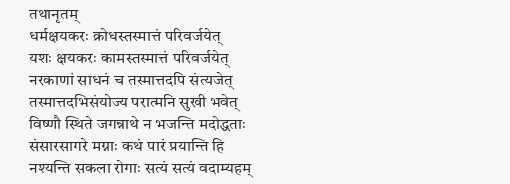तथानृतम्
धर्मक्षयकरः क्रोधस्तस्मात्तं परिवर्जयेत्
यशः क्षयकरः कामस्तस्मात्तं परिवर्जयेत्
नरकाणां साधनं च तस्मात्तदपि संत्यजेत्
तस्मात्तदभिसंयोज्य परात्मनि सुखी भवेत्
विष्णौ स्थिते जगन्नाथे न भजन्ति मदोद्धताः
संसारसागरे मग्नाः कथं पारं प्रयान्ति हि
नश्यन्ति सकला रोगाः सत्यं सत्यं वदाम्यहम्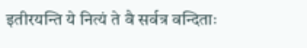इतीरयन्ति ये नित्यं ते वै सर्वत्र वन्दिताः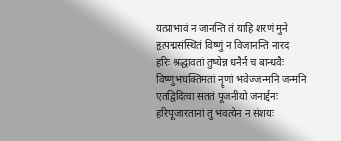यत्प्राभावं न जानन्ति तं याहि शरणं मुने
हृत्पद्मसंस्थितं विष्णुं न विजानन्ति नारद
हरिः श्रद्धावतां तुष्येन्न धनैर्न च बान्धवैः
विष्णुभघक्तिमतां नॄणां भवेज्जन्मनि जन्मनि
एतद्विदित्वा सततं पूजनीयो जनार्द्दनः
हरिपूजारतानां तु भवत्येन न संशयः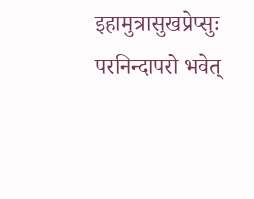इहामुत्रासुखप्रेप्सुः परनिन्दापरो भवेत्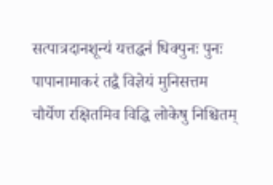सत्पात्रदानशून्यं यत्तद्धनं धिक्पुनः पुनः
पापानामाकरं तद्वै विज्ञेयं मुनिसत्तम
चौर्येण रक्षितमिव विद्धि लोकेषु निश्चितम्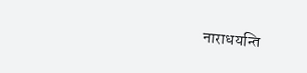नाराधयन्ति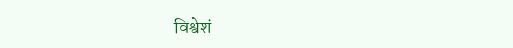विश्वेशं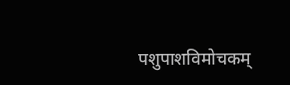पशुपाशविमोचकम्